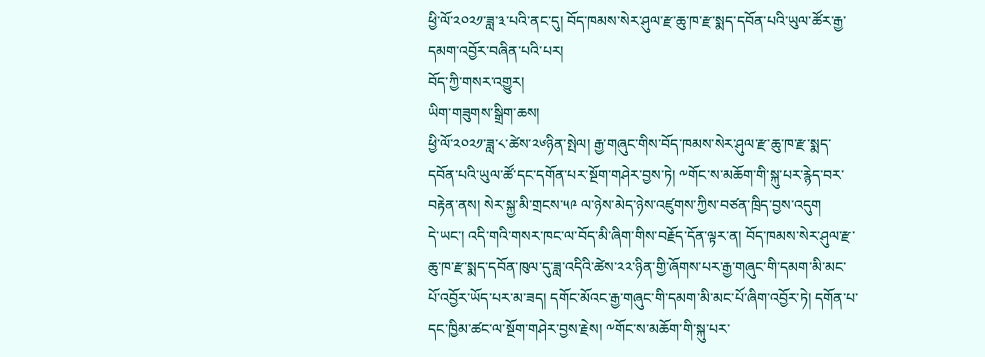ཕྱི་ལོ་༢༠༢༡་ཟླ་༣་པའི་ནང་དུ། བོད་ཁམས་སེར་ཤུལ་རྫ་ཆུ་ཁ་རྫ་སྨད་དབོན་པའི་ཡུལ་ཚོར་རྒྱ་དམག་འབྱོར་བཞིན་པའི་པར།
བོད་ཀྱི་གསར་འགྱུར།
ཡིག་གཟུགས་སྒྲིག་ཆས།
ཕྱི་ལོ་༢༠༢༡་ཟླ་༨་ཚེས་༢༦ཉིན་སྤེལ། རྒྱ་གཞུང་གིས་བོད་ཁམས་སེར་ཤུལ་རྫ་ཆུ་ཁ་རྫ་སྨད་དབོན་པའི་ཡུལ་ཚོ་དང་དགོན་པར་སྔོག་གཤེར་བྱས་ཏེ། ༸གོང་ས་མཆོག་གི་སྐུ་པར་རྙེད་བར་བརྟེན་ནས། སེར་སྐྱ་མི་གྲངས་༥༩ ལ་ཉེས་མེད་ཉེས་འཛུགས་ཀྱིས་བཙན་ཁྲིད་བྱས་འདུག
དེ་ཡང་། འདི་གའི་གསར་ཁང་ལ་བོད་མི་ཞིག་གིས་བརྗོད་དོན་ལྟར་ན། བོད་ཁམས་སེར་ཤུལ་རྫ་ཆུ་ཁ་རྫ་སྨད་དབོན་ཁུལ་དུ་ཟླ་འདིའི་ཚེས་༢༢་ཉིན་གྱི་ཞོགས་པར་རྒྱ་གཞུང་གི་དམག་མི་མང་པོ་འབྱོར་ཡོད་པར་མ་ཟད། དགོང་མོའང་རྒྱ་གཞུང་གི་དམག་མི་མང་པོ་ཞིག་འབྱོར་ཏེ། དགོན་པ་དང་ཁྱིམ་ཚང་ལ་སྔོག་གཤེར་བྱས་རྗེས། ༸གོང་ས་མཆོག་གི་སྐུ་པར་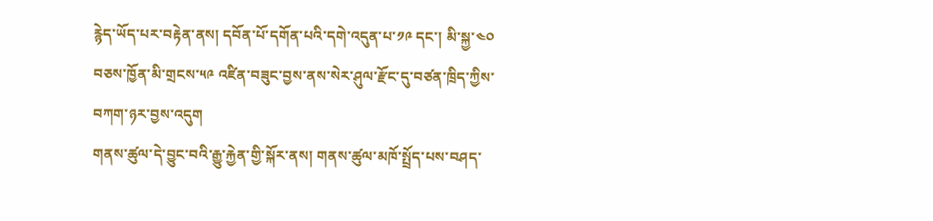རྙེད་ཡོད་པར་བརྟེན་ནས། དབོན་པོ་དགོན་པའི་དགེ་འདུན་པ་༡༩ དང་། མི་སྐྱ་༤༠ བཅས་ཁྱོན་མི་གྲངས་༥༩ འཛིན་བཟུང་བྱས་ནས་སེར་ཤུལ་རྫོང་དུ་བཙན་ཁྲིད་ཀྱིས་བཀག་ཉར་བྱས་འདུག
གནས་ཚུལ་དེ་བྱུང་བའི་རྒྱུ་རྐྱེན་གྱི་སྐོར་ནས། གནས་ཚུལ་མཁོ་སྤྲོད་པས་བཤད་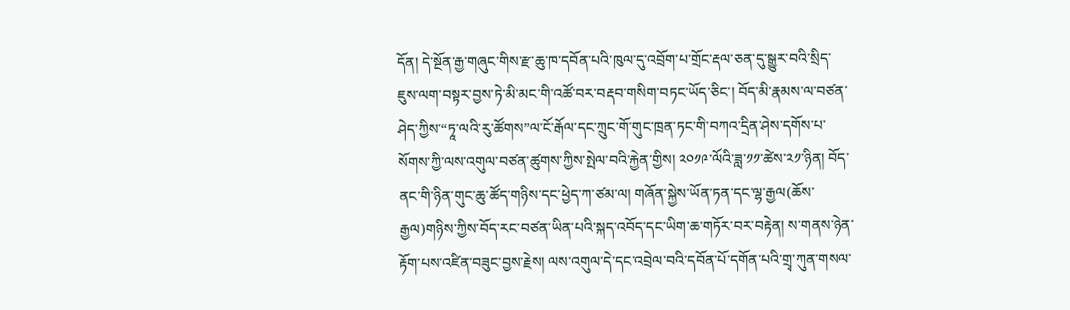དོན། དེ་སྔོན་རྒྱ་གཞུང་གིས་རྫ་ཆུ་ཁ་དབོན་པའི་ཁུལ་དུ་འབྲོག་པ་གྲོང་རྡལ་ཅན་དུ་སྒྱུར་བའི་སྲིད་ཇུས་ལག་བསྟར་བྱས་ཏེ་མི་མང་གི་འཚོ་བར་བརྡབ་གསིག་བཏང་ཡོད་ཅིང་། བོད་མི་རྣམས་ལ་བཙན་ཤེད་ཀྱིས་“ཏཱ་ལའི་རུ་ཚོགས”ལ་ངོ་རྒོལ་དང་ཀྲུང་གོ་གུང་ཁྲན་ཏང་གི་བཀའ་དྲིན་ཤེས་དགོས་པ་སོགས་ཀྱི་ལས་འགུལ་བཙན་ཚུགས་ཀྱིས་སྤེལ་བའི་རྐྱེན་གྱིས། ༢༠༡༩་ལོའི་ཟླ་༡༡་ཚེས་༢༡་ཉིན། བོད་ནང་གི་ཉིན་གུང་ཆུ་ཚོད་གཉིས་དང་ཕྱེད་ཀ་ཙམ་ལ། གཞོན་སྐྱེས་ཡོན་ཏན་དང་ལྷ་རྒྱལ(ཆོས་རྒྱལ)གཉིས་ཀྱིས་བོད་རང་བཙན་ཡིན་པའི་སྐད་འབོད་དང་ཡིག་ཆ་གཏོར་བར་བརྟེན། ས་གནས་ཉེན་རྟོག་པས་འཛིན་བཟུང་བྱས་རྗེས། ལས་འགུལ་དེ་དང་འབྲེལ་བའི་དབོན་པོ་དགོན་པའི་གྲྭ་ཀུན་གསལ་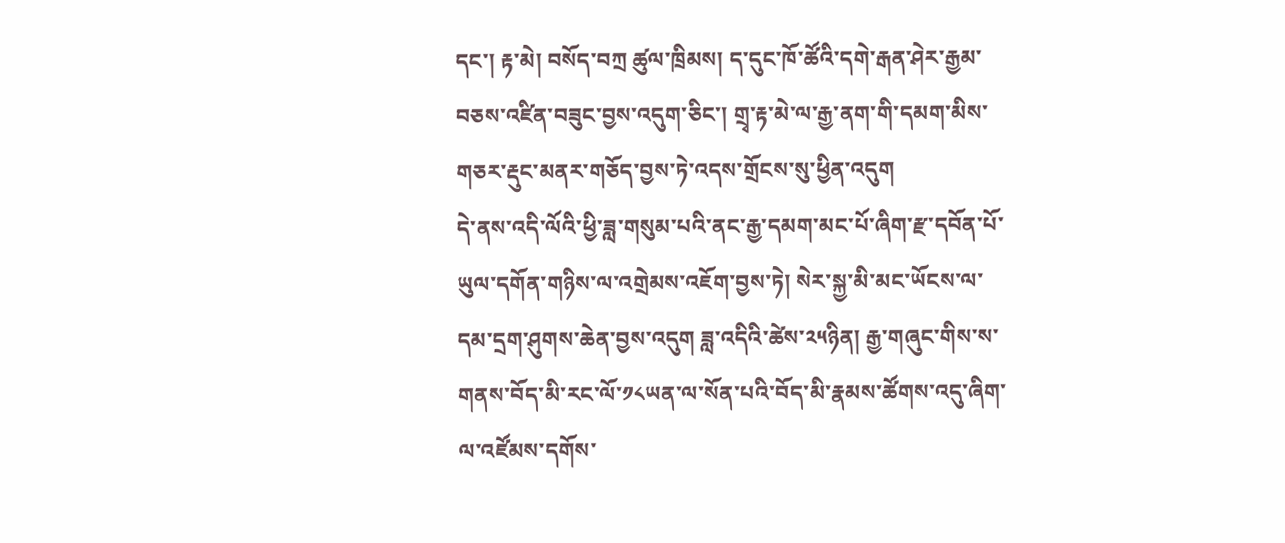དང་། རྟ་མེ། བསོད་བཀྲ ཚུལ་ཁྲིམས། ད་དུང་ཁོ་ཚོའི་དགེ་རྒན་ཤེར་རྒྱམ་བཅས་འཛིན་བཟུང་བྱས་འདུག་ཅིང་། གྲྭ་རྟ་མེ་ལ་རྒྱ་ནག་གི་དམག་མིས་གཅར་རྡུང་མནར་གཅོད་བྱས་ཏེ་འདས་གྲོངས་སུ་ཕྱིན་འདུག
དེ་ནས་འདི་ལོའི་ཕྱི་ཟླ་གསུམ་པའི་ནང་རྒྱ་དམག་མང་པོ་ཞིག་རྫ་དབོན་པོ་ཡུལ་དགོན་གཉིས་ལ་འགྲེམས་འཇོག་བྱས་ཏེ། སེར་སྐྱ་མི་མང་ཡོངས་ལ་དམ་དྲག་ཤུགས་ཆེན་བྱས་འདུག ཟླ་འདིའི་ཚེས་༢༥ཉིན། རྒྱ་གཞུང་གིས་ས་གནས་བོད་མི་རང་ལོ་༡༨ཡན་ལ་སོན་པའི་བོད་མི་རྣམས་ཚོགས་འདུ་ཞིག་ལ་འཛོམས་དགོས་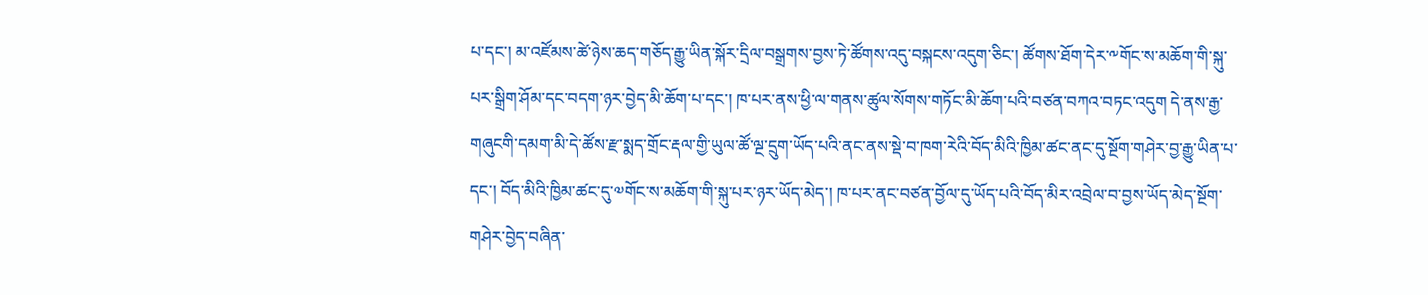པ་དང་། མ་འཛོམས་ཚེ་ཉེས་ཆད་གཅོད་རྒྱུ་ཡིན་སྐོར་དྲིལ་བསྒྲགས་བྱས་ཏེ་ཚོགས་འདུ་བསྐངས་འདུག་ཅིང་། ཚོགས་ཐོག་དེར་༸གོང་ས་མཆོག་གི་སྐུ་པར་སྒྲིག་ཤོམ་དང་བདག་ཉར་བྱེད་མི་ཆོག་པ་དང་། ཁ་པར་ནས་ཕྱི་ལ་གནས་ཚུལ་སོགས་གཏོང་མི་ཆོག་པའི་བཙན་བཀའ་བཏང་འདུག དེ་ནས་རྒྱ་གཞུངགི་དམག་མི་དེ་ཚོས་རྫ་སྨད་གྲོང་རྡལ་གྱི་ཡུལ་ཚོ་ལྔ་དྲུག་ཡོད་པའི་ནང་ནས་སྡེ་བ་ཁག་རེའི་བོད་མིའི་ཁྱིམ་ཚང་ནང་དུ་སྔོག་གཤེར་བྱ་རྒྱུ་ཡིན་པ་དང་། བོད་མིའི་ཁྱིམ་ཚང་དུ་༧གོང་ས་མཆོག་གི་སྐུ་པར་ཉར་ཡོད་མེད་། ཁ་པར་ནང་བཙན་བྱོལ་དུ་ཡོད་པའི་བོད་མིར་འབྲེལ་བ་བྱས་ཡོད་མེད་སྔོག་གཤེར་བྱེད་བཞིན་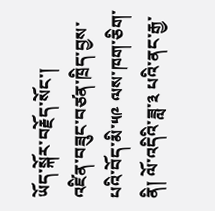ཡོད་སྐོར་བརྗོད་སོང་།
འཛིན་བཟུང་བཙན་ཁྲིད་བྱས་པའི་བོད་མི་༥༩ ལས་ཁག་ཅིག་ནི། ལོ་འདིའི་ཟླ་༣ པའི་ནང་རྒྱ་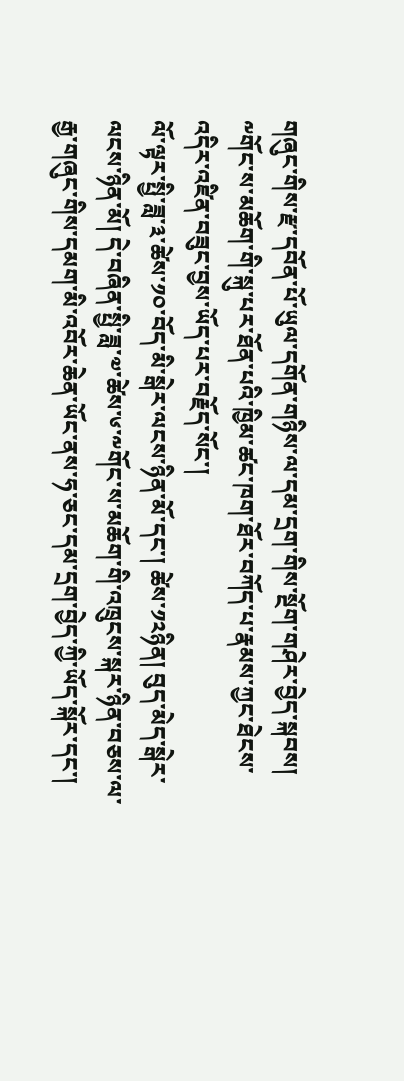གཞུང་གིས་རྫ་དབོན་པོ་ཡུལ་དགོན་གཉིས་ལ་དམ་དྲག་གིས་སྔོག་གཤེར་བྱེད་སྐབས། ༸གོང་ས་མཆོག་གི་སྐུ་པར་ཐོན་པའི་ཁྱིམ་ཚང་ཁག་ཐོར་བཀོད་པ་རྣམས་ཀྱང་ཐེངས་འདིར་འཛིན་བཟུང་བྱས་ཡོད་པར་བརྗོད་སོང་།
ལོ་ལྟར་སྤྱི་ཟླ་༣་ཚེས་༡༠་བོད་མི་སྒེར་ལངས་ཉིན་མོ་དང་། ཚེས་༡༢ཉིན། བུད་མེད་སྒེར་ལངས་ཉིན་མོ། དེ་བཞིན་སྤྱི་ཟླ་༧་ཚེས་༦་༸གོང་ས་མཆོག་གི་འཁྲུངས་སྐར་ཉིན་བཅས་ལ་རྒྱ་གཞུང་གིས་དམག་མི་འབོར་ཆེན་ཡོང་ནས་ཧ་ཅང་དམ་དྲག་བྱེད་ཀྱི་ཡོད་སྐོར་དང་།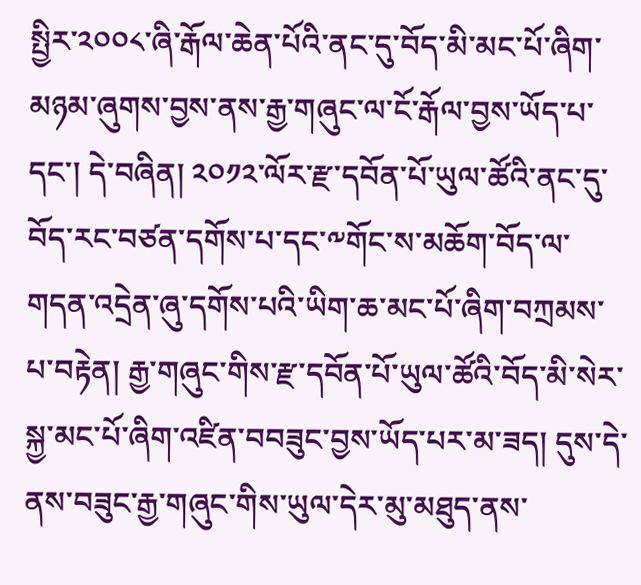སྤྱིར་༢༠༠༨་ཞི་རྒོལ་ཆེན་པོའི་ནང་དུ་བོད་མི་མང་པོ་ཞིག་མཉམ་ཞུགས་བྱས་ནས་རྒྱ་གཞུང་ལ་ངོ་རྒོལ་བྱས་ཡོད་པ་དང་། དེ་བཞིན། ༢༠༡༢་ལོར་རྫ་དབོན་པོ་ཡུལ་ཚོའི་ནང་དུ་བོད་རང་བཙན་དགོས་པ་དང་༸གོང་ས་མཆོག་བོད་ལ་གདན་འདྲེན་ཞུ་དགོས་པའི་ཡིག་ཆ་མང་པོ་ཞིག་བཀྲམས་པ་བརྟེན། རྒྱ་གཞུང་གིས་རྫ་དབོན་པོ་ཡུལ་ཚོའི་བོད་མི་སེར་སྐྱ་མང་པོ་ཞིག་འཛིན་བབཟུང་བྱས་ཡོད་པར་མ་ཟད། དུས་དེ་ནས་བཟུང་རྒྱ་གཞུང་གིས་ཡུལ་དེར་མུ་མཐུད་ནས་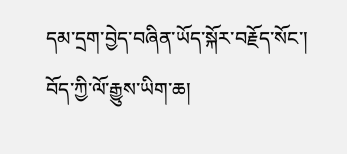དམ་དྲག་བྱེད་བཞིན་ཡོད་སྐོར་བརྗོད་སོང་།
བོད་ཀྱི་ལོ་རྒྱུས་ཡིག་ཆ།